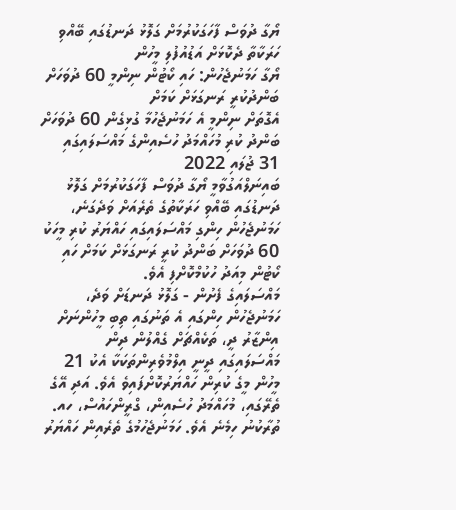ޔޯގާ ދުވަސް ފާހަގަކުރުމަށް ގަލޮޅު ދަނޑުގައި ބޭއްވި ހަރަކާތާ ދެކޮޅަށް އަޑުއުފުލި މީހުން
ޔޯގާ ހަމަނުޖެހުން: ހައި ކޯޓުން ނިންމީ 60 ދުވަހަށް ބަންދުކުރީ ރަނގަޅަށް ކަމަށް
އެގޮތަށް ނިންމީ އެ ހަމަނުޖެހުމާ ގުޅިގެން 60 ދުވަހަށް ބަންދު ކުރި މުހައްމަދު ހުސެއިންގެ މައްސަލައިގައި
31 ޖުލައި 2022
ބައިނަލްއަގުވާމީ ޔޯގާ ދުވަސް ފާހަގަކުރުމަށް ގަލޮޅު ދަނޑުގައި ބޭއްވި ހަރަކާތުގެ ތެރެއަށް ވަދެގަނެ، ހަމަނުޖެހުން ހިންގި މައްސަލައިގައި ހައްޔަރު ކުރި މީހަކު 60 ދުވަހަށް ބަންދު ކުރީ ރަނގަޅަށް ކަމަށް ހައި ކޯޓުން މިއަދު ހުކުމްކޮށްފި އެވެ.
މައްސަލައިގެ ފެށުން - ގަލޮޅު ދަނޑަށް ވަދެ، ހަމަނުޖެހުން ހިންގައި އެ ތަނުގައި ތިބި މީހުންނަށް އިންޒާރު ދީ، ތަކެއްޗަށް ގެއްލުން ދިން މައްސަލައިގައި ދީނީ އިލްމުވެރިންތަކަކާ އެކު 21 މީހުން މީގެ ކުރިން ހައްޔަރުކޮށްފައިވެ އެވެ. އަދި އޭގެ ތެރޭގައި، މުހައްމަދު ހުސެއިން، ގްރީންހައުސް، ހއ. ތުރާކުނު ހިމެނެ އެވެ. ހަމަނުޖެހުމުގެ ތެރެއިން ހައްޔަރު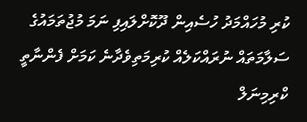ކުރި މުހައްމަދު ހުސެއިން ދޫކޮށްލައިފި ނަމަ މުޖުތަމައުގެ ސަލާމަތައް ނުރައްކަލެއް ކުރިމަތިވެދާނެ ކަމަށް ފެންނާތީ ކްރިމިނަލް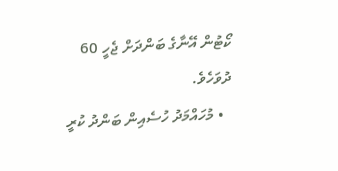ކޯޓުން އޭނާގެ ބަންދަށް ޖެހީ 60 ދުވަހެވެ.
  • މުހައްމަދު ހުސެއިން ބަންދު ކުރީ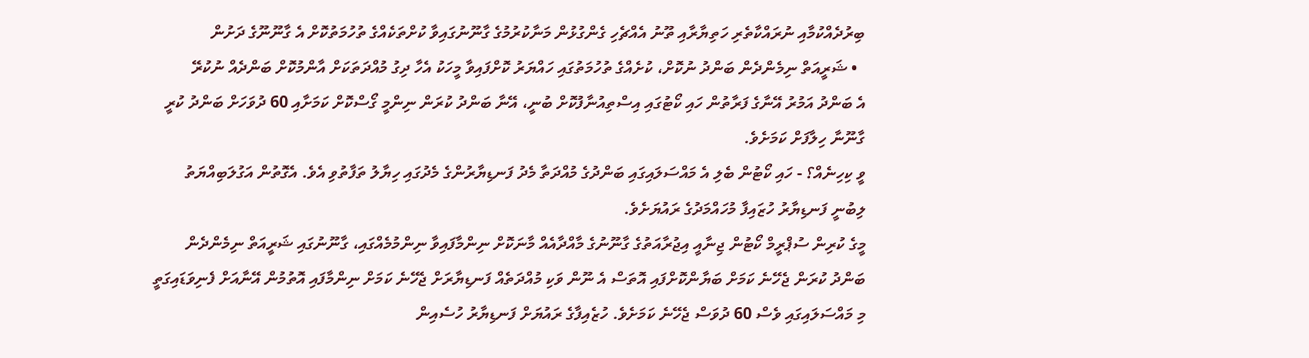ބިރުދެއްކުމާއި ނުރައްކާތެރި ހަތިޔާރާއި ތޫނު އެއްޗެހި ގެންގުޅުން މަނާކުރުމުގެ ގާނޫނުގައިވާ ކުށްތަކެއްގެ ތުހުމަތުކޮށް އެ ގާނޫނޫގެ ދަށުން
  • ޝަރީއަތް ނިމެންދެން ބަންދު ނުކޮށް، ކުށެއްގެ ތުހުމަތުގައި ހައްޔަރު ކޮށްފައިވާ މީހަކު އެހާ ދިގު މުއްދަތަކަށް އާންމުކޮށް ބަންދެއް ނުކުރޭ
އެ ބަންދު އަމުރު އޭނާގެ ފަރާތުން ހައި ކޯޓުގައި އިސްތިއުނާފުކޮށް ބުނީ، އޭނާ ބަންދު ކުރަން ނިންމީ ގޯސްކޮށް ކަމަށާއި 60 ދުވަހަށް ބަންދު ކުރީ ގާނޫނާ ހިލާފަށް ކަމަށެވެ.
ވީ ކިހިނެއް؟ - ހައި ކޯޓުން ބެލި އެ މައްސަލައިގައި ބަންދުގެ މުއްދަތާ މެދު ފަނޑިޔާރުންގެ މެދުގައި ހިޔާލު ތަފާތުވި އެވެ. އެގޮތުން އަގުލަބިއްޔަތު ލިބުނީ ފަނޑިޔާރު ހުޒައިފާ މުހައްމަދުގެ ރައުޔަށެވެ.
މީގެ ކުރިން ސުޕްރީމް ކޯޓުން ޖިނާއީ އިޖުރާއަތުގެ ގާނޫނުގެ މާއްދާއެއް މާނަކޮށް ނިންމާފައިވާ ނިންމުމެއްގައި، ގާނޫނުގައި ޝަރީއަތް ނިމެންދެން ބަންދު ކުރަން ޖެހޭނެ ކަމަށް ބަޔާންކޮށްފައި އޮތަސް އެ ނޫން ވަކި މުއްދަތެއް ފަނޑިޔާރަށް ޖެހޭނެ ކަމަށް ނިންމާފައި އޮތުމުން އޭނާއަށް ފެނިވަޑައިގަތީ މި މައްސަލައިގައި ވެސް 60 ދުވަސް ޖެހޭނެ ކަމަށެވެ. ހުޒެއިފާގެ ރައުޔަށް ފަނޑިޔާރު ހުސެއިން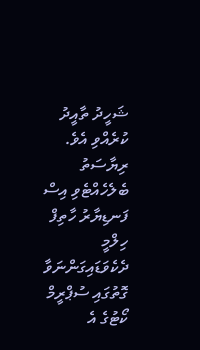ޝަހީދު ތާއީދު ކުރެއްވި އެވެ.
ރިޔާސަތު ބެލެހެއްޓެވި އިސް ފަނޑިޔާރު ހާތިފް ހިލްމީ ދެކެވަޑައިގަންނަވާ ގޮތުގައި ސުޕްރީމް ކޯޓުގެ އެ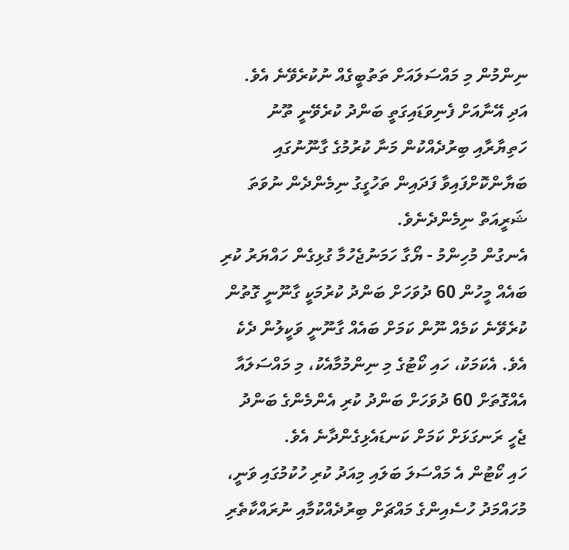ނިންމުން މި މައްސަލައަށް ތަތުބީގެއް ނުކުރެވޭނެ އެވެ. އަދި އޭނާއަށް ފެނިވަޑައިގަތީ ބަންދު ކުރެވޭނީ ތޫނު ހަތިޔާރާއި ބިރުދެއްކުން މަނާ ކުރުމުގެ ގާނޫނުގައި ބަޔާންކޮށްފައިވާ ފަދައިން ތަހުގީގު ނިމެންދެން ނުވަތަ ޝަރީއަތް ނިމެންދެނެވެ.
އެނގުން މުހިންމު - ޔޯގާ ހަމަނުޖެހުމާ ގުޅިގެން ހައްޔަރު ކުރި ބައެއް މީހުން 60 ދުވަހަށް ބަންދު ކުރުމަކީ ގާނޫނީ ގޮތުން ކުރެވޭނެ ކަމެއް ނޫން ކަމަށް ބައެއް ގާނޫނީ ވަކީލުން ދެކެ އެވެ. އެކަމަކު، ހައި ކޯޓުގެ މި ނިންމުމާއެކު، މި މައްސަލައާ އެއްގޮތަށް 60 ދުވަހަށް ބަންދު ކުރި އެންމެންގެ ބަންދު ޖެހީ ރަނގަޅަށް ކަމަށް ކަނޑައެޅިގެންދާނެ އެވެ.
ހައި ކޯޓުން އެ މައްސަލަ ބަލައި މިއަދު ކުރި ހުކުމުގައި ވަނީ، މުހައްމަދު ހުސެއިންގެ މައްޗަށް ބިރުދެއްކުމާއި ނުރައްކާތެރި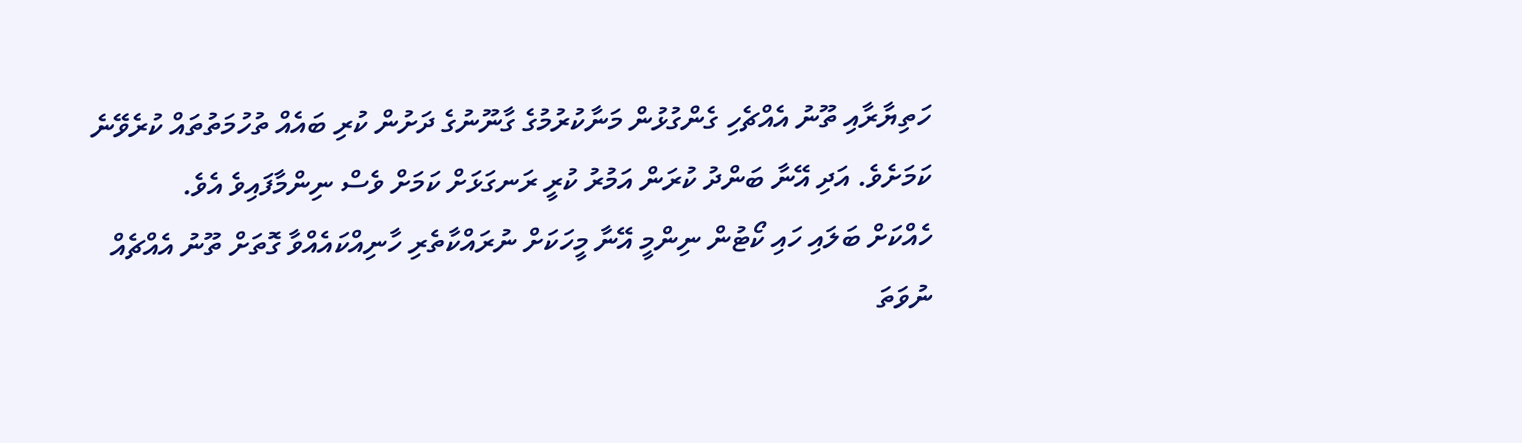ހަތިޔާރާއި ތޫނު އެއްޗެހި ގެންގުޅުން މަނާކުރުމުގެ ގާނޫނުގެ ދަށުން ކުރި ބައެއް ތުހުމަތުތައް ކުރެވޭނެ ކަމަށެވެ. އަދި އޭނާ ބަންދު ކުރަން އަމުރު ކުރީ ރަނގަޅަށް ކަމަށް ވެސް ނިންމާފައިވެ އެވެ.
ހެއްކަށް ބަލައި ހައި ކޯޓުން ނިންމީ އޭނާ މީހަކަށް ނުރައްކާތެރި ހާނިއްކައެއްވާ ގޮތަށް ތޫނު އެއްޗެއް ނުވަތަ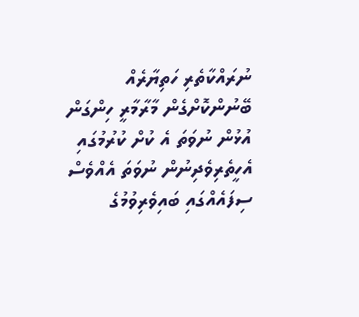ނުރައްކާތެރި ހަތިޔާރެއް ބޭނުންކޮށްގެން މާރާމާރީ ހިންގަން އުޅުން ނުވަތަ އެ ކުށް ކުރުމުގައި އެހީތެރިވެދިނުން ނުވަތަ އެއްވެސް ސިފައެއްގައި ބައިވެރިވުމުގެ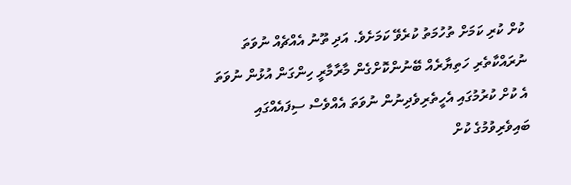ކުށް ކުރި ކަމަށް ތުހުމަތު ކުރެވޭ ކަމަށެވެ. އަދި ތޫނު އެއްޗެއް ނުވަތަ ނުރައްކާތެރި ހަތިޔާރެއް ބޭނުންކޮށްގެން މާރާމާރީ ހިންގަން އުޅުން ނުވަތަ އެ ކުށް ކުރުމުގައި އެހީތެރިވެދިނުން ނުވަތަ އެއްވެސް ސިފައެއްގައި ބައިވެރިވުމުގެ ކުށް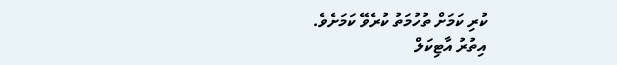ކުރި ކަމަށް ތުހުމަތު ކުރެވޭ ކަމަށެވެ.
އިތުރު އާޓިކަލް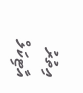އިތުރު އާޓިކަލް